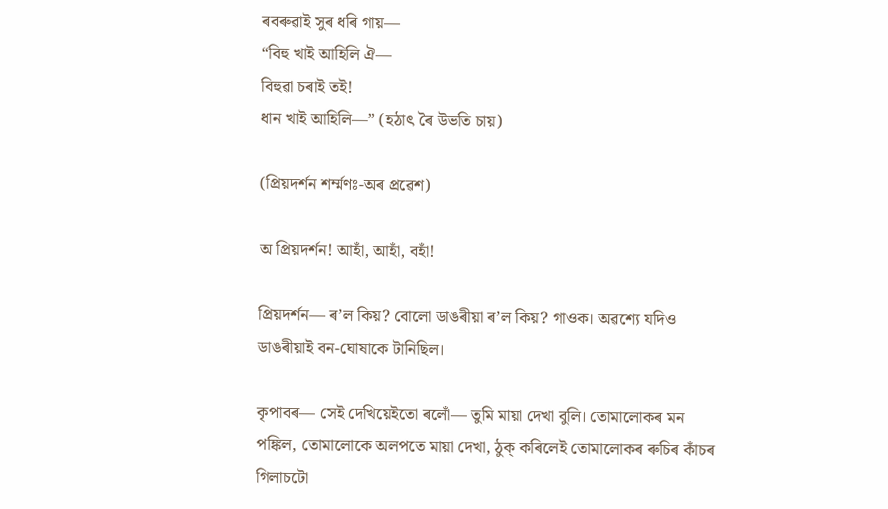ৰবৰুৱাই সুৰ ধৰি গায়—
“বিহু খাই আহিলি ঐ—
বিহুৱা চৰাই তই!
ধান খাই আহিলি—” (হঠাৎ ৰৈ উভতি চায়)

(প্রিয়দর্শন শৰ্ম্মণঃ-অৰ প্ৰৱেশ)

অ প্রিয়দর্শন! আহাঁ, আহাঁ, বহাঁ!

প্রিয়দর্শন— ৰ’ল কিয়? বোলো ডাঙৰীয়া ৰ’ল কিয়? গাওক। অৱশ্যে যদিও ডাঙৰীয়াই বন-ঘোষাকে টানিছিল।

কৃপাবৰ— সেই দেখিয়েইতো ৰলোঁ— তুমি মায়া দেখা বুলি। তোমালোকৰ মন পঙ্কিল, তোমালোকে অলপতে মায়া দেখা, ঠুক্ কৰিলেই তোমালোকৰ ৰুচিৰ কাঁচৰ গিলাচটো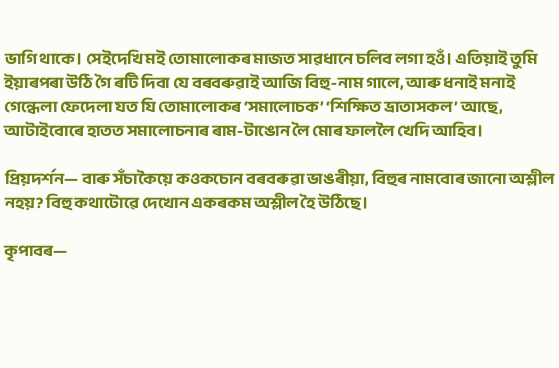ভাগি থাকে। সেইদেখি মই তোমালোকৰ মাজত সাৱধানে চলিব লগা হওঁ। এতিয়াই তুমি ইয়াৰপৰা উঠি গৈ ৰটি দিবা যে বৰবৰুৱাই আজি বিহু-নাম গালে, আৰু ধনাই মনাই গেন্ধেলা ফেদেলা যত যি তোমালোকৰ ‘সমালোচক’ ‘শিক্ষিত ভ্রাতাসকল’ আছে, আটাইবোৰে হাতত সমালোচনাৰ ৰাম-টাঙোন লৈ মোৰ ফাললৈ খেদি আহিব।

প্রিয়দর্শন— বাৰু সঁচাকৈয়ে কওকচোন বৰবৰুৱা ভাঙৰীয়া, বিহুৰ নামবোৰ জানো অশ্লীল নহয়? বিহু কথাটোৱে দেখোন একৰকম অশ্লীল হৈ উঠিছে।

কৃপাবৰ—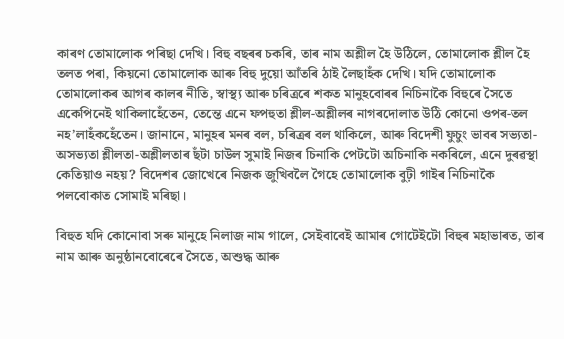কাৰণ তোমালোক পৰিছা দেখি। বিহু বছৰৰ চকৰি, তাৰ নাম অশ্লীল হৈ উঠিলে, তোমালোক শ্লীল হৈ তলত পৰা, কিয়নো তোমালোক আৰু বিহু দুয়ো আঁতৰি ঠাই লৈছাহঁক দেখি। যদি তোমালোক তোমালোকৰ আগৰ কালৰ নীতি, স্বাস্থ্য আৰু চৰিত্ৰৰে শকত মানুহবোৰৰ নিচিনাকৈ বিহুৰে সৈতে একেপিনেই থাকিলাহেঁতেন, তেন্তে এনে ফপহুতা শ্লীল-অশ্লীলৰ নাগৰদোলাত উঠি কোনো ওপৰ-তল নহ’লাহঁকহেঁতেন। জানানে, মানুহৰ মনৰ বল, চৰিত্ৰৰ বল থাকিলে, আৰু বিদেশী ফুচুং ভাবৰ সভ্যতা-অসভ্যতা শ্লীলতা-অশ্লীলতাৰ ছঁটা চাউল সুমাই নিজৰ চিনাকি পেটটো অচিনাকি নকৰিলে, এনে দুৰৱস্থা কেতিয়াও নহয়? বিদেশৰ জোখেৰে নিজক জুখিবলৈ গৈহে তোমালোক বুঢ়ী গাইৰ নিচিনাকৈ পলবোকাত সোমাই মৰিছা।

বিহুত যদি কোনোবা সৰু মানুহে নিলাজ নাম গালে, সেইবাবেই আমাৰ গোটেইটো বিহুৰ মহাভাৰত, তাৰ নাম আৰু অনুষ্ঠানবোৰেৰে সৈতে, অশুদ্ধ আৰু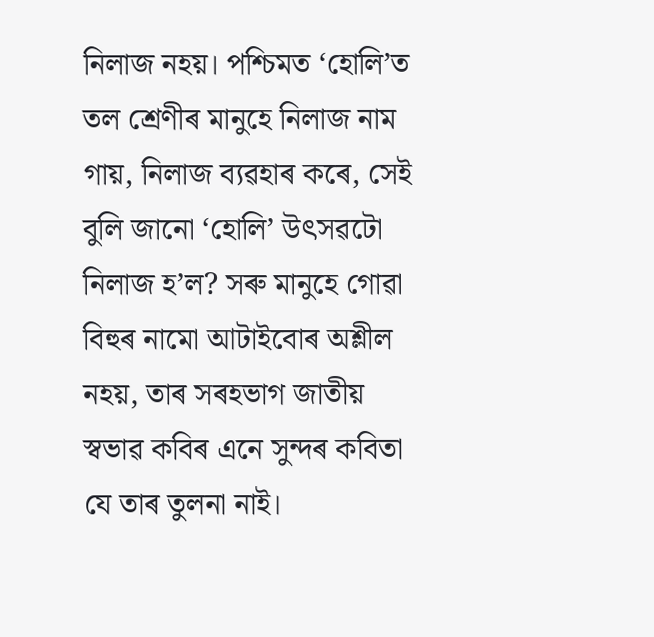নিলাজ নহয়। পশ্চিমত ‘হোলি’ত তল শ্রেণীৰ মানুহে নিলাজ নাম গায়, নিলাজ ব্যৱহাৰ কৰে, সেই বুলি জানো ‘হোলি’ উৎসৱটো নিলাজ হ’ল? সৰু মানুহে গোৱা বিহুৰ নামো আটাইবোৰ অশ্লীল নহয়, তাৰ সৰহভাগ জাতীয় স্বভাৱ কবিৰ এনে সুন্দৰ কবিতা যে তাৰ তুলনা নাই।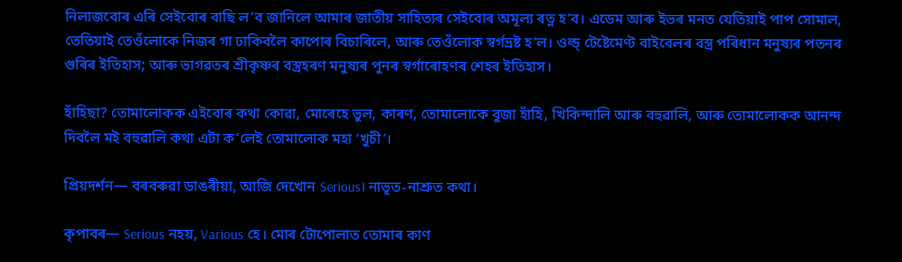নিলাজবোৰ এৰি সেইবোৰ বাছি ল’ব জানিলে আমাৰ জাতীয় সাহিত্যৰ সেইবোৰ অমূল্য ৰত্ন হ’ব। এডেম আৰু ইভৰ মনত যেতিয়াই পাপ সোমাল, তেতিয়াই তেওঁলোকে নিজৰ গা ঢাকিবলৈ কাপোৰ বিচাৰিলে, আৰু তেওঁলোক স্বৰ্গভ্রষ্ট হ’ল। ওল্ড্ টেষ্টেমেণ্ট বাইবেলৰ বস্ত্ৰ পৰিধান মনুষ্যৰ পতনৰ গুৰিৰ ইতিহাস; আৰু ভাগৱতৰ শ্রীকৃষ্ণৰ বস্ত্ৰহৰণ মনুষ্যৰ পুনৰ স্বৰ্গাৰোহণৰ শেহৰ ইতিহাস।

হাঁহিছা? তোমালোকক এইবোৰ কথা কোৱা, মোৰেহে ভুল, কাৰণ, তোমালোকে বুজা হাঁহি, খিকিন্দালি আৰু বহুৱালি, আৰু তোমালোকক আনন্দ দিবলৈ মই বহুৱালি কথা এটা ক’লেই তোমালোক মহা ‘খুচী’।

প্রিয়দর্শন— বৰবৰুৱা ডাঙৰীয়া, আজি দেখোন Serious। নাভূত-নাশ্ৰুত কথা।

কৃপাবৰ— Serious নহয়, Various হে। মোৰ টোপোলাত তোমাৰ কাণ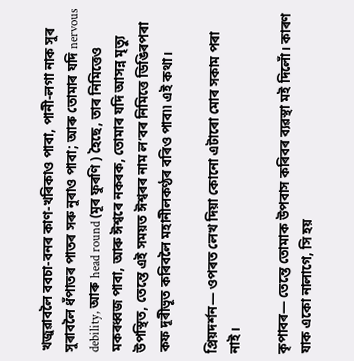খজুৱাবলৈ ববচা-বনৰ কাণ-খৰিকাও পাবা, পানী-লগা নাক সুৰ সুৰাবলৈ ধঁপাতৰ পাতৰ সৰু নুৰাও পাবা; আৰু তোমাৰ যদি nervous debility, আৰু head round (মূৰ ফুৰণি ) হৈছে, তাৰ নিমিত্তেও মকৰধ্বজ পাবা, আৰু ঈশ্বৰে নকৰক, তোমাৰ যদি আসন্ন মৃত্যু উপস্থিত, তেন্তে এই সময়ত ঈশ্বৰৰ নাম ল’বৰ নিমিত্তে ডিঙিৰপৰা কফ দূৰীভূত কৰিবলৈ মহানীলকণ্ঠৰ বৰিও পাব৷৷ এই কথা।

প্রিয়দর্শন— ওপৰত লেখ দিয়া কোনো এটাৰো মোৰ সকাম পৰা নাই।

কৃপাবৰ— তেন্তে তোমাক উপবাস কৰিবৰ ব্যৱস্থা মই দিলোঁ। কাৰণ যাক একো নালাগে, সি হয়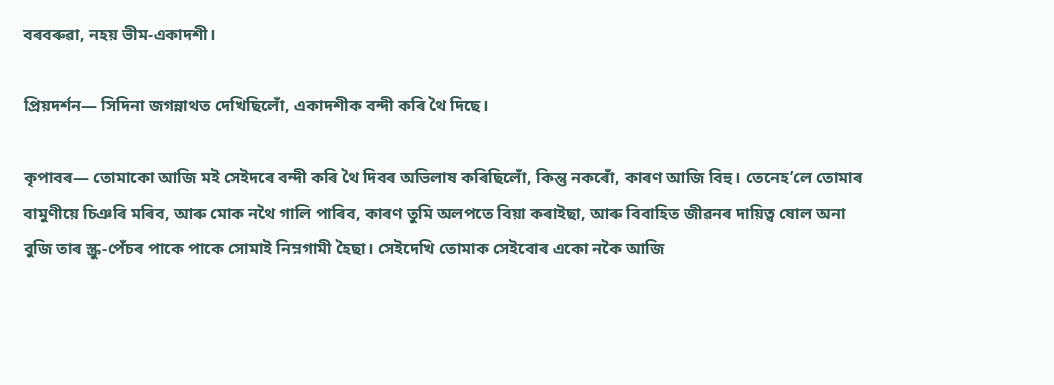বৰবৰুৱা, নহয় ভীম-একাদশী।

প্রিয়দর্শন— সিদিনা জগন্নাথত দেখিছিলোঁ, একাদশীক বন্দী কৰি থৈ দিছে।

কৃপাবৰ— তোমাকো আজি মই সেইদৰে বন্দী কৰি থৈ দিবৰ অভিলাষ কৰিছিলোঁ, কিন্তু নকৰোঁ, কাৰণ আজি বিহু। তেনেহ’লে তোমাৰ বামুণীয়ে চিঞৰি মৰিব, আৰু মোক নথৈ গালি পাৰিব, কাৰণ তুমি অলপতে বিয়া কৰাইছা, আৰু বিবাহিত জীৱনৰ দায়িত্ব ষোল অনা বুজি তাৰ স্ক্রু-পেঁচৰ পাকে পাকে সোমাই নিম্নগামী হৈছা। সেইদেখি তোমাক সেইবোৰ একো নকৈ আজি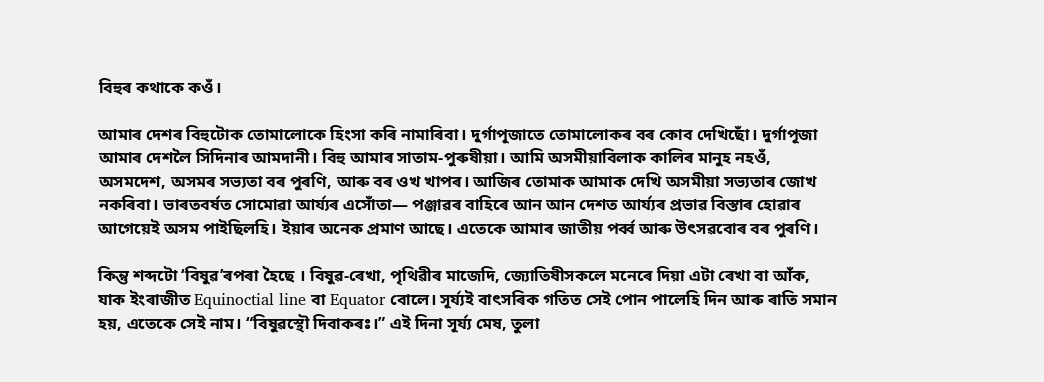বিহুৰ কথাকে কওঁ।

আমাৰ দেশৰ বিহুটোক তোমালোকে হিংসা কৰি নামাৰিবা। দুর্গাপূজাতে তোমালোকৰ বৰ কোব দেখিছোঁ। দুর্গাপূজা আমাৰ দেশলৈ সিদিনাৰ আমদানী। বিহু আমাৰ সাতাম-পুৰুষীয়া। আমি অসমীয়াবিলাক কালিৰ মানুহ নহওঁ, অসমদেশ, অসমৰ সভ্যতা বৰ পুৰণি, আৰু বৰ ওখ খাপৰ। আজিৰ তোমাক আমাক দেখি অসমীয়া সভ্যতাৰ জোখ নকৰিবা। ভাৰতবৰ্ষত সোমোৱা আৰ্য্যৰ এসোঁতা— পঞ্জাৱৰ বাহিৰে আন আন দেশত আৰ্য্যৰ প্ৰভাৱ বিস্তাৰ হোৱাৰ আগেয়েই অসম পাইছিলহি। ইয়াৰ অনেক প্রমাণ আছে। এতেকে আমাৰ জাতীয় পৰ্ব্ব আৰু উৎসৱবোৰ বৰ পুৰণি।

কিন্তু শব্দটো ‘বিষুৱ’ৰপৰা হৈছে । বিষুৱ-ৰেখা, পৃথিৱীৰ মাজেদি, জ্যোতিষীসকলে মনেৰে দিয়া এটা ৰেখা বা আঁক, যাক ইংৰাজীত Equinoctial line বা Equator বোলে। সূৰ্য্যই বাৎসৰিক গতিত সেই পোন পালেহি দিন আৰু ৰাতি সমান হয়, এতেকে সেই নাম। “বিষুৱস্থৌ দিবাকৰঃ।” এই দিনা সূৰ্য্য মেষ, তুলা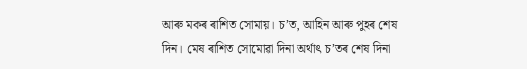আৰু মকৰ ৰাশিত সোমায়। চ’ত, আহিন আৰু পুহৰ শেষ দিন। মেষ ৰাশিত সোমোৱা দিনা অর্থাৎ চ’তৰ শেষ দিনা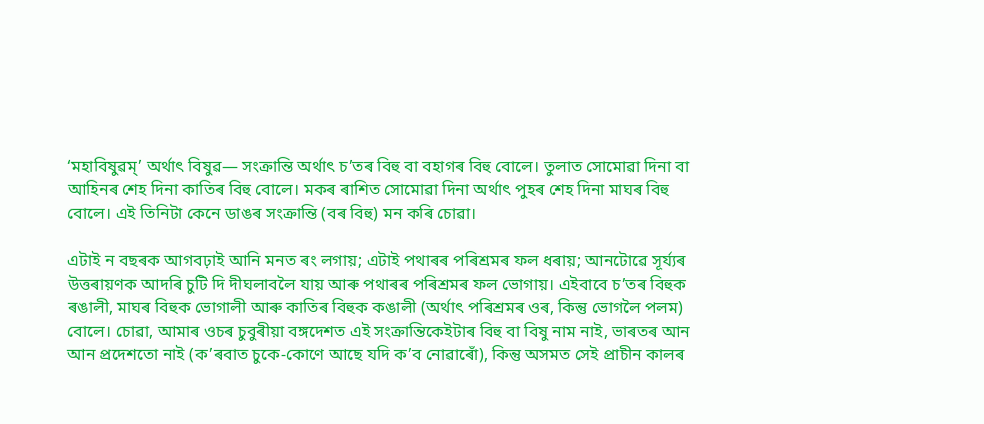‘মহাবিষুৱম্’ অর্থাৎ বিষুৱ— সংক্রান্তি অর্থাৎ চ’তৰ বিহু বা বহাগৰ বিহু বোলে। তুলাত সোমোৱা দিনা বা আহিনৰ শেহ দিনা কাতিৰ বিহু বোলে। মকৰ ৰাশিত সোমোৱা দিনা অর্থাৎ পুহৰ শেহ দিনা মাঘৰ বিহু বোলে। এই তিনিটা কেনে ডাঙৰ সংক্রান্তি (বৰ বিহু) মন কৰি চোৱা।

এটাই ন বছৰক আগবঢ়াই আনি মনত ৰং লগায়; এটাই পথাৰৰ পৰিশ্ৰমৰ ফল ধৰায়; আনটোৱে সূৰ্য্যৰ উত্তৰায়ণক আদৰি চুটি দি দীঘলাবলৈ যায় আৰু পথাৰৰ পৰিশ্ৰমৰ ফল ভোগায়। এইবাবে চ’তৰ বিহুক ৰঙালী, মাঘৰ বিহুক ভোগালী আৰু কাতিৰ বিহুক কঙালী (অর্থাৎ পৰিশ্ৰমৰ ওৰ, কিন্তু ভোগলৈ পলম) বোলে। চোৱা, আমাৰ ওচৰ চুবুৰীয়া বঙ্গদেশত এই সংক্রান্তিকেইটাৰ বিহু বা বিষু নাম নাই, ভাৰতৰ আন আন প্ৰদেশতো নাই (ক’ৰবাত চুকে-কোণে আছে যদি ক’ব নোৱাৰোঁ), কিন্তু অসমত সেই প্রাচীন কালৰ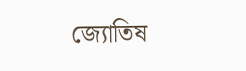জ্যোতিষ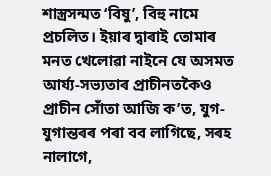শাস্ত্ৰসন্মত ‘বিষু’, বিহু নামে প্রচলিত। ইয়াৰ দ্বাৰাই তোমাৰ মনত খেলোৱা নাইনে যে অসমত আর্য্য-সভ্যতাৰ প্ৰাচীনতকৈও প্রাচীন সোঁতা আজি ক’ত, যুগ-যুগান্তৰৰ পৰা বব লাগিছে, সৰহ নালাগে,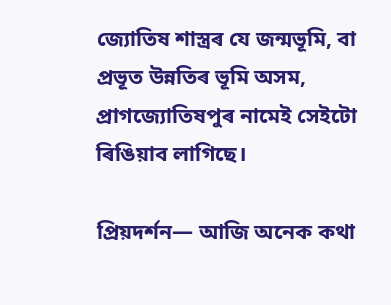জ্যোতিষ শাস্ত্ৰৰ যে জন্মভূমি, বা প্রভূত উন্নতিৰ ভূমি অসম, প্রাগজ্যোতিষপুৰ নামেই সেইটো ৰিঙিয়াব লাগিছে।

প্রিয়দর্শন— আজি অনেক কথা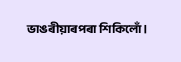ভাঙৰীয়াৰপৰা শিকিলোঁ।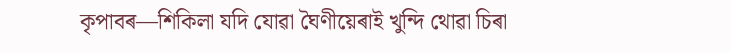কৃপাবৰ—শিকিলা যদি যোৱা ঘৈণীয়েৰাই খুন্দি থোৱা চিৰা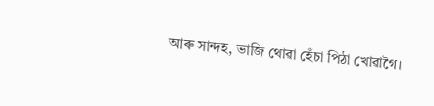আৰু সান্দহ, ভাজি থোৱা হেঁচা পিঠা খোৱাগৈ।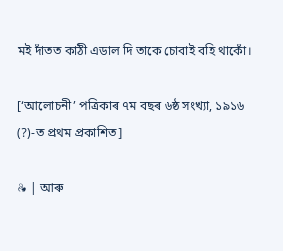মই দাঁতত কাঠী এডাল দি তাকে চোবাই বহি থাকোঁ।

[‘আলোচনী’ পত্ৰিকাৰ ৭ম বছৰ ৬ষ্ঠ সংখ্যা, ১৯১৬ (?)-ত প্ৰথম প্ৰকাশিত]

❧ | আৰু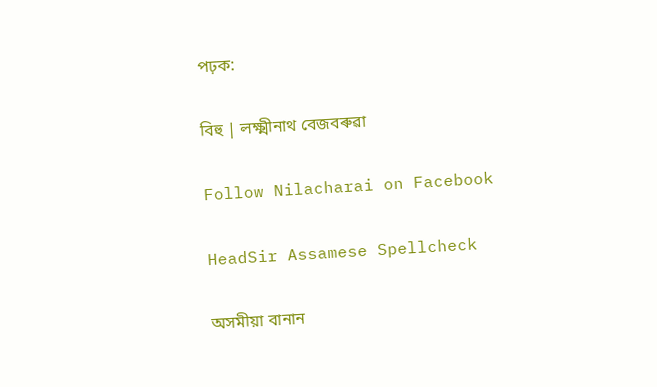পঢ়ক:

বিহু | লক্ষ্মীনাথ বেজবৰুৱা

Follow Nilacharai on Facebook

HeadSir Assamese Spellcheck

অসমীয়া বানান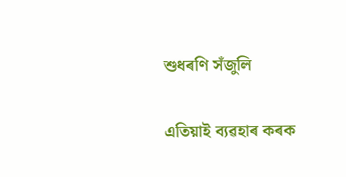শুধৰণি সঁজুলি

এতিয়াই ব্যৱহাৰ কৰক